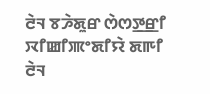ꯂꯥꯜ ꯕꯍꯥꯗꯨꯔ ꯁꯥꯁꯇ꯭ꯔꯤ
ꯋꯤꯀꯤꯄꯦꯗꯤꯌꯥ ꯗꯒꯤ
ꯂꯥꯜ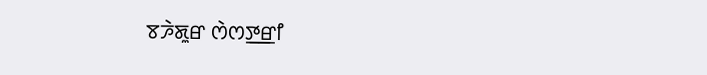ꯕꯍꯥꯗꯨꯔ ꯁꯥꯁꯇ꯭ꯔꯤ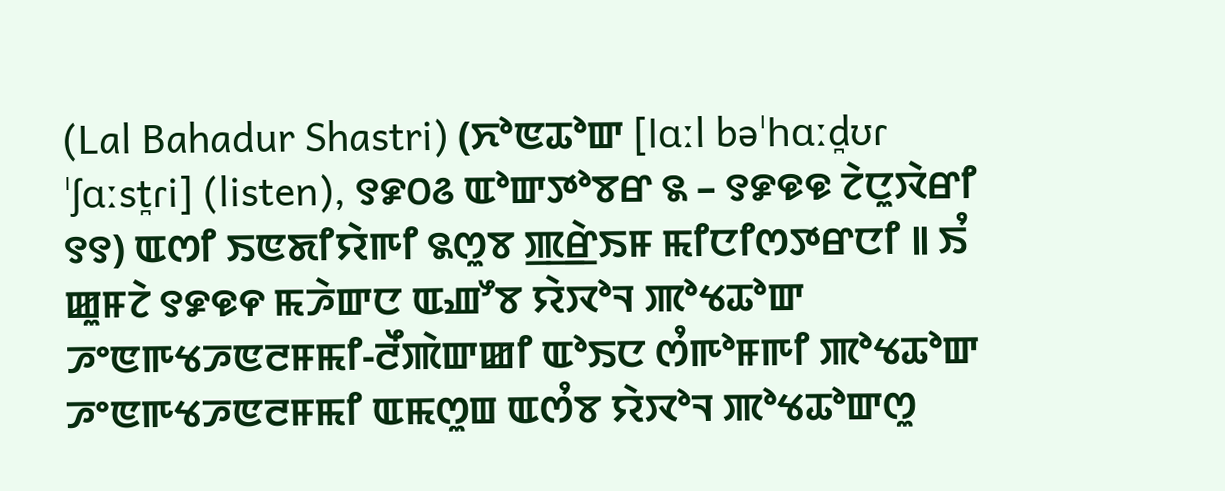(Lal Bahadur Shastri) (ꯈꯣꯟꯊꯣꯛ [lɑːl bəˈhɑːd̪ʊɾ ˈʃɑːst̪ɾi] (listen), ꯱꯹꯰꯴ ꯑꯣꯛꯇꯣꯕꯔ ꯲ – ꯱꯹꯶꯶ ꯖꯥꯅꯨꯋꯥꯔꯤ ꯱꯱) ꯑꯁꯤ ꯏꯟꯗꯤꯌꯥꯒꯤ ꯲ꯁꯨꯕ ꯄ꯭ꯔꯥꯏꯝ ꯃꯤꯅꯤꯁꯇꯔꯅꯤ ꯫ ꯏꯪ ꯀꯨꯝꯖꯥ ꯱꯹꯶꯵ ꯃꯍꯥꯛꯅ ꯑꯉꯧꯕ ꯌꯥꯋꯣꯜ ꯄꯣꯠꯊꯣꯛ ꯍꯦꯟꯒꯠꯍꯟꯂꯝꯃꯤ-ꯂꯩꯄꯥꯛꯀꯤ ꯑꯣꯏꯅ ꯁꯪꯒꯣꯝꯒꯤ ꯄꯣꯠꯊꯣꯛ ꯍꯦꯟꯒꯠꯍꯟꯂꯝꯃꯤ ꯑꯃꯁꯨꯡ ꯑꯁꯪꯕ ꯌꯥꯋꯣꯜ ꯄꯣꯠꯊꯣꯛꯁꯨ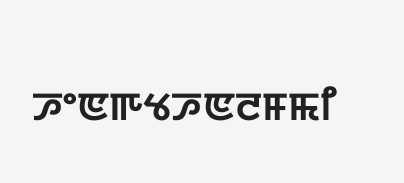ꯍꯦꯟꯒꯠꯍꯟꯂꯝꯃꯤ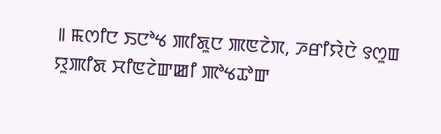꯫ ꯃꯁꯤꯅ ꯏꯅꯣꯠ ꯄꯤꯗꯨꯅ ꯄꯟꯖꯥꯞ, ꯍꯔꯤꯌꯥꯅꯥ ꯱ꯁꯨꯡ ꯌꯨꯄꯤꯗ ꯆꯤꯟꯖꯥꯛꯀꯤ ꯄꯣꯠꯊꯣꯛ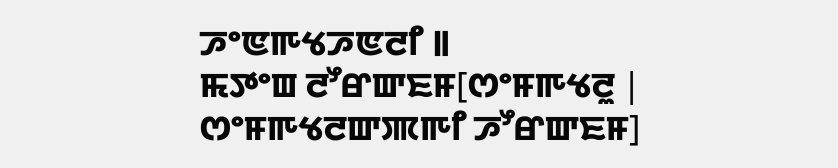ꯍꯦꯟꯒꯠꯍꯟꯂꯤ ꯫
ꯃꯇꯦꯡ ꯂꯧꯔꯛꯐꯝ[ꯁꯦꯝꯒꯠꯂꯨ | ꯁꯦꯝꯒꯠꯂꯛꯄꯒꯤ ꯍꯧꯔꯛꯐꯝ]